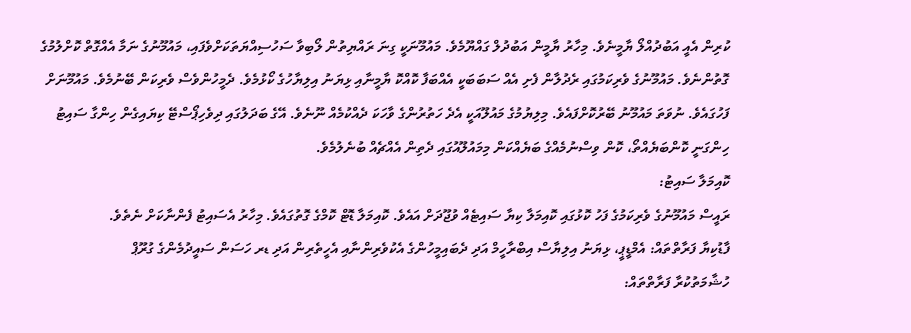ކުރިން އެއީ އަބުދުއްލޯ ޔާމީނެވެ. މިހާރު ޔާމީން އަބުދުލް ގައްޔޫމެވެ. މައުމޫނަކީ ގިނަ ރައްޔިތުން ލޯބިވާ ސަހުސިއްޔަތަކަށްވެފައި، މައުމޫނުގެ ނަމާ އެއްގޮތް ކޮށްލުމުގެ ގޮތުންނެވެ. މައުމޫނުގެ ވެރިކަމުގައި ރެދުލާން ފެށި އެއް ސަބަބަކީ އެއްބަފާ ކޮއްކޮ ޔާމީނާއި ޅިޔަނު އިލިޔާހުގެ ކޯޅުމެވެ. ދެމީހުންވެސް ވެރިކަން ބޭނުމެވެ. މައުމޫނަށް ފަހުގައެވެ. ނުވަތަ މައުމޫނު ބޭރުކޮށްފައެވެ. މިލިޔުމުގެ މައުލޫއަކީ އެދެ ހަތުރުންގެ ވާހަކަ ދެއްކުމެއް ނޫނެވެ. އޭގެ ބަދަލުގައި ދިވެހިޕޯސްޓޭ ކިޔައިގެން ހިންގާ ސައިޓު ހިންގަނީ ކޮންބަޔެއްތޯ، ކޮން ވިސްނުމެއްގެ ބަޔެއްކަން މިމައުލޫއުގައި ދެތިން އެއްޗެއް ބުނެލުމެވެ.
ކޮއިމަލާ ސައިޓު:
ރައީސް މައުމޫނުގެ ވެރިކަމުގެ ފަހު ކޮޅުގައި ކޮއިމަލާ ކިޔާ ސައިޓެއް ވުޖޫދަށް އައެވެ. ކޮއިމަލާ ޑޮޓް ކޮމްގެ ގޮތުގައެވެ. މިހާރު އެސައިޓު ފެންނާކަށް ނެތެވެ.
ފާޑުކިޔާ ފަރާތްތައް: އެމްޑީޕީ، ޅިޔަނު އިލިޔާސް އިބްރާހީމް އަދި ދެބައިމީހުންގެ އެކުވެރިންނާއި އެހީތެރިން އަދި ޑރ ހަސަން ސައީދުމެންގެ ގުރޫޕް
ހުޝާމަތުކުރާ ފަރާތްތައް: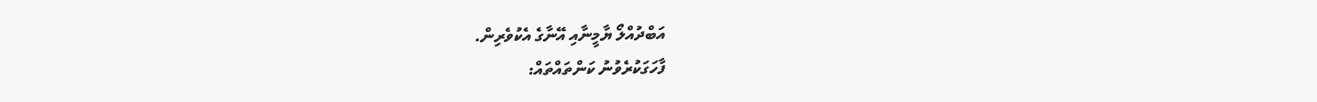އަބްދުއްލޯ ޔާމީނާއި އޭނާގެ އެކުވެރިން.
ފާހަގަކުރެވުނު ކަންތައްތައް: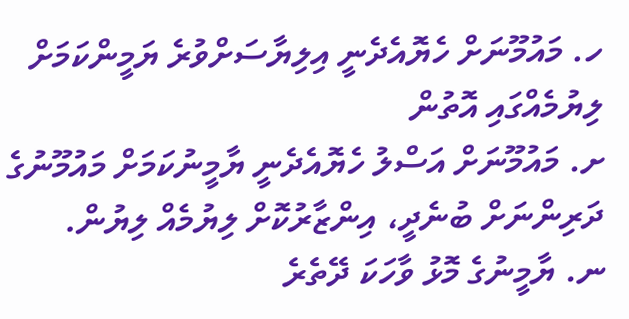ހ. މައުމޫނަށް ހެޔޮއެދެނީ އިލިޔާސަށްވުރެ ޔަމީންކަމަށް ލިޔުމެއްގައި އޮތުން
ށ. މައުމޫނަށް އަސްލު ހެޔޮއެދެނީ ޔާމީނުކަމަށް މައުމޫނުގެ ދަރިންނަށް ބުނެދީ، އިންޒާރުކޮށް ލިޔުމެއް ލިޔުން.
ނ. ޔާމީނުގެ މޮޅު ވާހަކަ ދޭތެރެ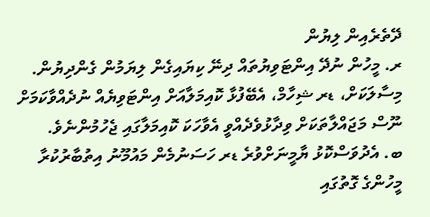ދޭތެރެއިން ލިޔުން
ރ. މީހުން ނުދޭ އިންޓަވިޔުތައް ދިނޭ ކިޔައިގެން ލިޔަމުން ގެންދިޔުން. މިސާލަކަށް، ޑރ ޝިހާމް، އެބޭފުޅާ ކޮއިމަލާއަށް އިންޓަވިޔެއް ނުދެއްވާކަމަށް ނޫސް މަޖައްލާތަކަށް ވިދާޅުވެދެއްވީ އެވާހަކަ ކޮއިމަލާގައި ޖެހުމުންނެވެ.
ބ. އެދުވަސްކޮޅު ޔާމީނަށްވުރެ ޑރ ހަސަނުމެން މައުމޫނު އިތުބާރުކުރާ މީހުންގެ ގޮތުގައި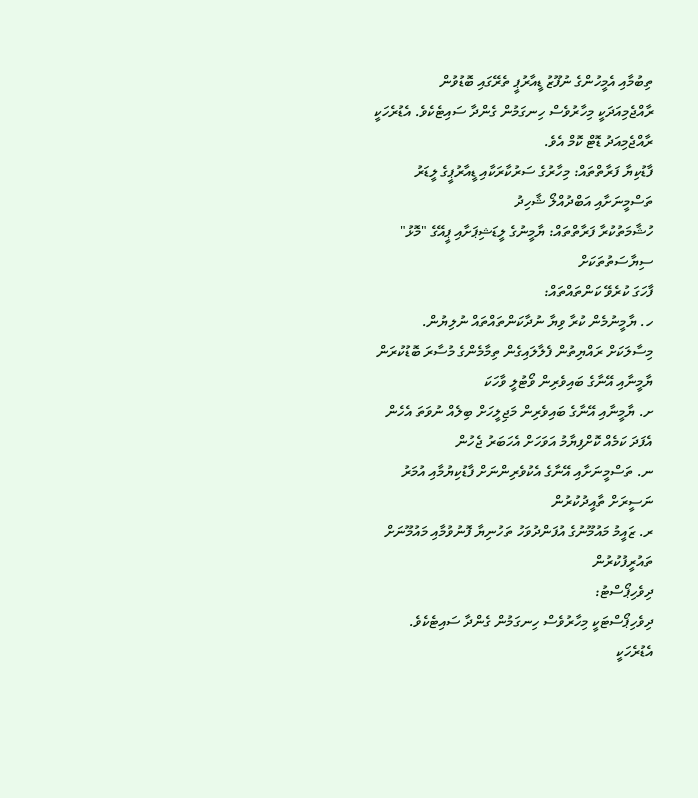ތިބުމާއި އެމީހުންގެ ނުފޫޒު ޑީއާރުޕީ ތެރޭގައި ބޮޑުވުން
ރާއްޖެމިއަދަކީ މިހާރުވެސް ހިނގަމުން ގެންދާ ސައިޓެކެވެ. އެޑުރެހަކީ ރާއްޖެމިއަދު ޑޮޓް ކޮމް އެވެ.
ފާޑުކިޔާ ފަރާތްތައް: މިހާރުގެ ސަރުކާރަކާއި ޑީއާރުޕީގެ ލީޑަރު ތަސްމީނަށާއި އަބްދުއްލޯ ޝާހިދު
ހުޝާމަތުކުރާ ފަރާތްތައް: ޔާމީނުގެ ލީޑަޝިޕަށާއި ޕީއޭގެ "މޮޅު" ސިޔާސަތުތަކަށް
ފާހަގަ ކުރެވޭ ކަންތައްތައް:
ހ. ޔާމީނުމެން ކުރާ ވިޔާ ނުދާކަންތައްތައް ނުލިޔުން. މިސާލަކަށް ރައްޔިތުން ފެލާލައިގެން ތިމާމެންގެ މުސާރަ ބޮޑުކުރަން ޔާމީނާއި އޭނާގެ ބައިވެރިން ވޯޓުލީ ވާހަކަ
ށ. ޔާމީނާއި އޭނާގެ ބައިވެރިން މަޖިލީހަށް ބިލެއް ނުވަތަ އެހެން އެފަދަ ކަމެއް ކޮށްފިޔާމު އަވަހަށް އެހަބަރު ޖެހުން
ނ. ތަސްމީނަށާއި އޭނާގެ އެކުވެރިންނަށް ފާޑުކިޔުމާއި އުމަރު ނަސީރަށް ތާއީދުކުރުން
ރ. ޒައީމު މައުމޫނުގެ އުފަންދުވަހު ތަހުނިޔާ ފޮނުވުމާއި މައުމޫނަށް ތައުރީފުކުރުން
ދިވެހިޕޯސްޓު:
ދިވެހިޕޯސްޓަކީ މިހާރުވެސް ހިނގަމުން ގެންދާ ސައިޓެކެވެ. އެޑުރެހަކީ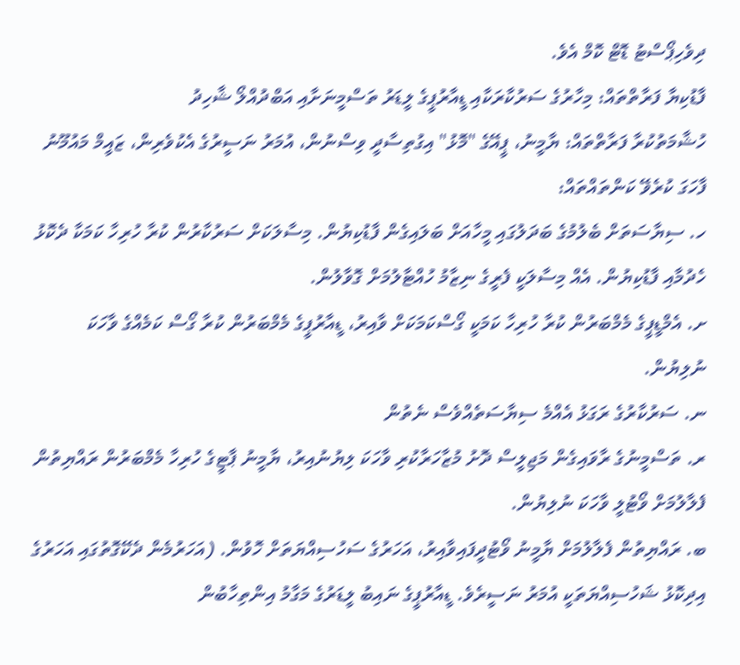ދިވެހިޕޯސްޓު ޑޮޓް ކޮމް އެވެ.
ފާޑުކިޔާ ފަރާތްތައް: މިހާރުގެ ސަރުކާރަކާއި ޑީއާރުޕީގެ ލީޑަރު ތަސްމީނަށާއި އަބްދުއްލޯ ޝާހިދު
ހުޝާމަތުކުރާ ފަރާތްތައް: ޔާމީނު، ޕީއޭގެ "މޮޅު" އިގުތިސާދީ ވިސްނުން، އުމަރު ނަސީރުގެ އެކުވެރިން، ޒައީމް މައުމޫނު
ފާހަގަ ކުރެވޭ ކަންތައްތައް:
ހ. ސިޔާސަތަށް ބެލުމުގެ ބަދަލުގައި މީހާއަށް ބަލައިގެން ފާޑުކިޔުން. މިސާލަކަށް ސަރުކާރުން ކުރާ ހުރިހާ ކަމަކާ ދެކޮޅު ހެދުމާއި ފާޑުކިޔުން. އެއް މިސާލަކީ ފެރީގެ ނިޒާމު ހުއްޓާލުމަށް ގޮވާލުން.
ށ. އެމްޑީޕީގެ މެމްބަރުން ކުރާ ހުރިހާ ކަމަކީ ގޯސްކަމަކަށް ވާއިރު، ޑީއާރުޕީގެ މެމްބަރުން ކުރާ ގޯސް ކަމެއްގެ ވާހަކަ ނުލިޔުން.
ނ. ސަރުކާރުގެ ރަގަޅު އެއްމެ ސިޔާސަތެއްވެސް ނެތުން
ރ. ތަސްމީނުގެ ރާވައިގެން މަޖިލީސް ދޮށު މުޒާހަރާކުރި ވާހަކަ ލިޔުނުއިރު، ޔާމީނު ޕާޓީގެ ހުރިހާ މެމްބަރުން ރައްޔިތުން ފެލާލުމަށް ވޯޓުލީ ވާހަކަ ނުލިޔުން.
ބ. ރައްޔިތުން ފެލާލުމަށް ޔާމީނު ވޯޓުދީފައިވާއިރު، އަހަރުގެ ސަހުސިއްޔަތަށް ހޮވުން. (އަހަރުމެން ދެކޭގޮތުގައި އަހަރުގެ އިދިކޮޅު ޝަހުސިއްޔަތަކީ އުމަރު ނަސީރެވެ. ޑީއާރުޕީގެ ނައިބު ލީޑަރުގެ މަގާމު އިންތިހާބުން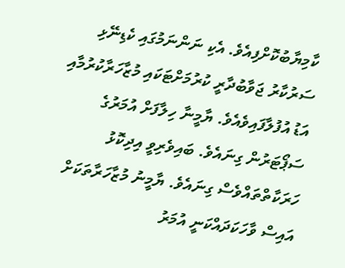ކާމިޔާބުކޮށްފިއެވެ. އެކި ނަންނަމުގައި ކެޑިނޭޅި ސަރުކާރު ޖަވާބުދާރީ ކުރުމަށްޓަކައި މުޒާހަރާކުރުމާއި އަޑު އުފުލާފައިވެއެވެ. ޔާމީނާ ހިލާފަށް އުމަރުގެ ސަޕޯޓަރުން ގިނައެވެ. ބައިވެރިވީ އިދިކޮޅު ހަރަކާތްތައްވެސް ގިނައެވެ. ޔާމީނު މުޒާހަރާތަކަށް އައިސް ވާހަކަދައްކަނީ އުމަރު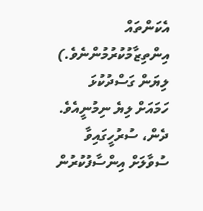އެކަންތައް އިންތިޒާމުކުރުމުންނެވެ.)
ލިޔަން ގަސްދުކުޅަ ހަމައަށް ލިޔެ ނިމުނީއެވެ. ދެން، ސުރުހީގައިވާ ސުވާލަށް އިންސާފުކުރުން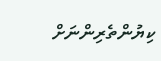ކިޔުންތެރިންނަށް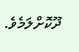ދޫކޮށްލަމެވެ.